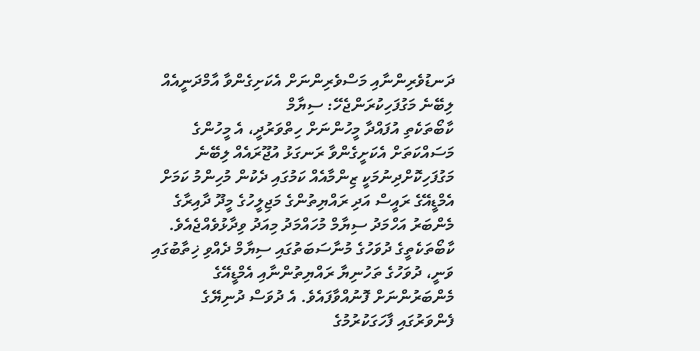ދަނޑުވެރިންނާއި މަސްވެރިންނަށް އެކަށިގެންވާ އާމްދަނީއެއް ލިބޭނެ މަގުފަހިކުރަންޖެހޭ: ސިޔާމް
ކާބޯތަކެތި އުފައްދާ މީހުންނަށް ހިތްވަރުދީ، އެ މީހުންގެ މަސައްކަތަށް އެކަށީގެންވާ ރަނގަޅު އުޖޫރައެއް ލިބޭނެ މަގުފަހިކޮށްދިނުމަކީ ޒިންމާއެއް ކަމުގައި ދެކުން މުހިންމު ކަމަށް އެމްޑީއޭގެ ރައީސް އަދި ރައްޔިތުންގެ މަޖިލީހުގެ މީދޫ ދާއިރާގެ މެންބަރު އަހްމަދު ސިޔާމް މުހައްމަދު މިއަދު ވިދާޅުވެއްޖެއެވެ. ކާބޯތަކެތީގެ ދުވަހުގެ މުނާސަބަތުގައި ސިޔާމް ދެއްވި ޚިތާބުގައި ވަނީ، ދުވަހުގެ ތަހުނިޔާ ރައްޔިތުންނާއި އެމްޑީއޭގެ މެންބަރުންނަށް ފޮނުއްވާފައެވެ. އެ ދުވަސް ދުނިޔޭގެ ފެންވަރުގައި ފާހަގަކުރުމުގެ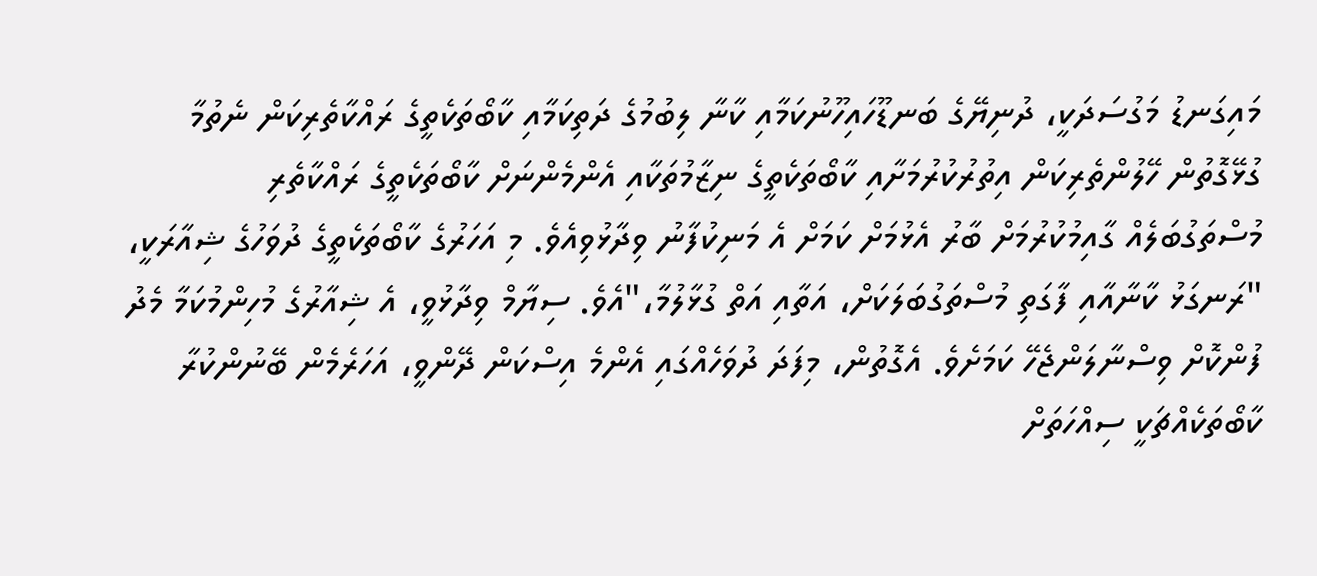މައިގަނޑު މަގުސަދަކީ، ދުނިޔޭގެ ބަނޑޫހައިހޫނުކަމާއި ކާނާ ލިބުމުގެ ދަތިކަމާއި ކާބޯތަކެތީގެ ރައްކާތެރިކަން ނެތުމާ ގުޅޭގޮތުން ހޭލުންތެރިކަން އިތުރުކުރުމަށާއި ކާބޯތަކެތީގެ ނިޒާމުތަކާއި އެންމެންނަށް ކާބޯތަކެތީގެ ރައްކާތެރި މުސްތަގުބަލެއް ގާއިމުކުރުމަށް ބާރު އެޅުމަށް ކަމަށް އެ މަނިކުފާނު ވިދާޅުވިއެވެ. މި އަހަރުގެ ކާބޯތަކެތީގެ ދުވަހުގެ ޝިއާރަކީ، "ރަނގަޅު ކާނާއާއި ފާގަތި މުސްތަގުބަލަކަށް، އަތާއި އަތް ގުޅާލުމާ،"އެވެ. ސިޔާމް ވިދާޅުވީ، އެ ޝިއާރުގެ މުހިންމުކަމާ މެދު ފުންކޮށް ވިސްނާލަންޖެހޭ ކަމަށެވެ. އެގޮތުން، މިފަދަ ދުވަހެއްގައި އެންމެ އިސްކަން ދޭންވީ، އަހަރެމެން ބޭނުންކުރާ ކާބޯތަކެއްޗަކީ ސިއްހަތަށް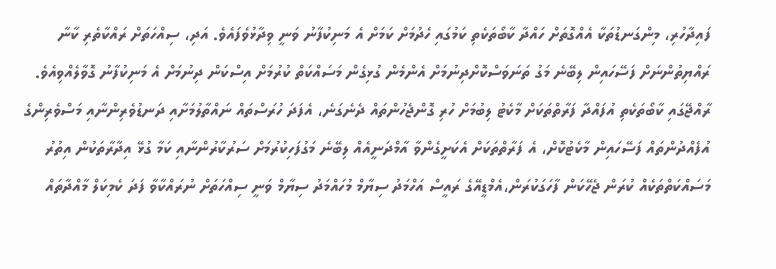ފައިދާހުރި، މިންގަނޑުތަކާ އެއްގޮތަށް ހައްދާ ކާބޯތަކެތި ކަމުގައި ހެދުމަށް ކަމަށް އެ މަނިކުފާނު ވަނީ ވިދާޅުވެފައެވެ. އަދި، ސިއްހަތަށް ރައްކާތެރި ކާނާ ރައްޔިތުންނަށް ފަސޭހައިން ލިބޭނެ މަގު ތަނަވަސްކޮށްދިނުމަށް އެންމެން ގުޅިގެން މަސައްކަތް ކުރުމަށް އިސްކަން ދިނުމަށް އެ މަނިކުފާނު ގޮވާލެއްވިއެވެ. ރާއްޖޭގައި ކާބޯތަކެތި އުފައްދާ ފަރާތްތަކަށް މާކެޓު ލިބުމަށް ހުރި ގޮންޖެހުންތައް ދެނެގަނެ، އެފަދަ ހުރަސްތައް ނައްތާލުމަށާއި ދަނޑުވެރިންނާއި މަސްވެރިންގެ އުފެއްދުންތައް ފަސޭހައިން މާކެޓުކޮށް، އެ ފަރާތްތަކަށް އެކަށީގެންވާ އާމްދަނީއެއް ލިބޭނެ މަގުފަހިކުރުމަށް ސަރުކާރުންނާއި ކަމާ ގުޅޭ އިދާރާތަކުން އިތުރު މަސައްކަތްތަކެއް ކުރަން ޖެހޭކަން ފާހަގަކުރަން،އެމްޑީއޭގެ ރައީސް އަހްމަދު ސިޔާމް މުހައްމަދު ސިޔާމް ވަނީ ސިއްހަތަށް ނުރައްކާވާ ފަދަ ކެމިކަލް މާއްދާތައް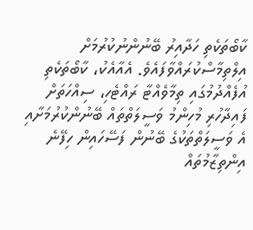ކާބޯތަކެތި ހަދާއިރު ބޭނުންނުކުރުމަށް އިލްތިމާސްކުރައްވާފައެވެ. އެއާއެކު، ކާބޯތަކެތި އުފެއްދުމުގައި ތިމާވެއްޓާ ރައްޓެހި، ސިއްހަތަށް ފައިދާހުރި މުހިންމު ވަސީލަތްތައް ބޭނުންކުރުމަށާއި އެ ވަސީލަތްތަކުގެ ބޭނުން ފަސޭހައިން ހިފޭނެ އިންތިޒާމުތައް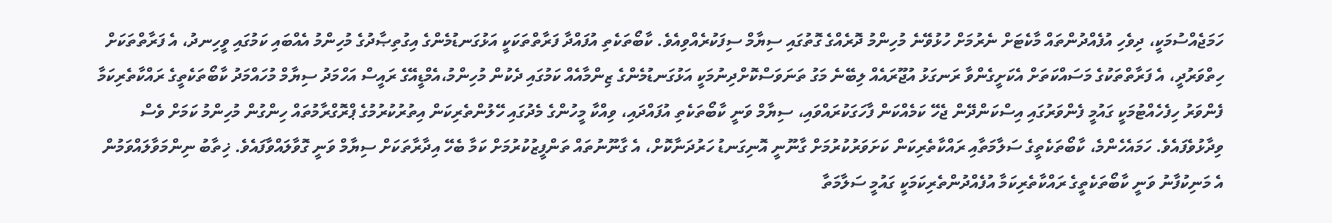ހަމަޖެއްސުމަކީ، ދިވެހި އުފެއްދުންތައް މާކެޓަށް ނެރުމަށް ހުޅުވޭނެ މުހިންމު ދޮރެއްގެ ގޮތުގައި ސިޔާމް ސިފަކުރެއްވިއެވެ. ކާބޯތަކެތި އުފައްދާ ފަރާތްތަކަކީ އަޅުގަނޑުމެންގެ އިގުތިޞާދުގެ މުހިންމު އެއްބައި ކަމުގައި ވީހިނދު، އެ ފަރާތްތަކަށް ހިތްވަރުދީ، އެ ފަރާތްތަކުގެ މަސައްކަތަށް އެކަށީގެންވާ ރަނގަޅު އުޖޫރައެއް ލިބޭނެ މަގު ތަނަވަސްކޮށްދިނުމަކީ އަޅުގަނޑުމެންގެ ޒިންމާއެއް ކަމުގައި ދެކުން މުހިންމު،އެމްޑީއޭގެ ރައީސް އަހްމަދު ސިޔާމް މުހައްމަދު ކާބޯތަކެތީގެ ރައްކާތެރިކަމާ ފެންވަރު ހިފެހެއްޓުމަކީ ގައުމީ ފެންވަރުގައި އިސްކަންދޭން ޖެހޭ ކަމެއްކަން ފާހަގަކުރައްވައި، ސިޔާމް ވަނީ ކާބޯތަކެތި އުފައްދައި، ވިއްކާ މީހުންގެ މެދުގައި ހޭލުންތެރިކަން އިތުރުކުރުމުގެ ޕްރޮގްރާމުތައް ހިންގުން މުހިންމު ކަމަށް ވެސް ވިދާޅުވެފައެވެ. ހަމައެހެންމެ، ކާބޯތަކެތީގެ ސަލާމަތާއި ރައްކާތެރިކަން ކަށަވަރުކުރުމަށް ގާނޫނީ އޮނިގަނޑު ހަރުދަނާކޮށް، އެ ގާނޫނުތައް ތަންފީޒުކުރުމަށް ކަމާ ބެހޭ އިދާރާތަކަށް ސިޔާމް ވަނީ ގޮވާލައްވާފައެވެ. ޚިތާބު ނިންމަވާލައްވަމުން އެ މަނިކުފާނު ވަނީ ކާބޯތަކެތީގެ ރައްކާތެރިކަމާ އުފެއްދުންތެރިކަމަކީ ގައުމީ ސަލާމަތާ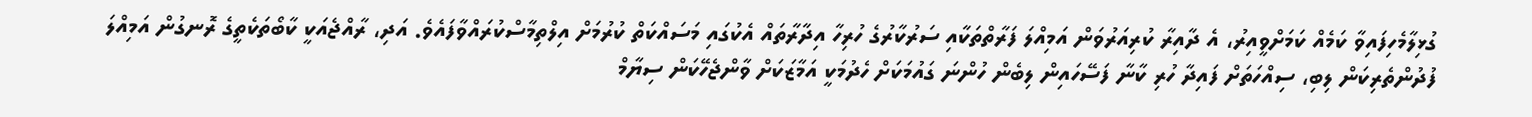ގުޅިލާމެހިފައިވާ ކަމެއް ކަމަށްވީއިރު، އެ ދާއިރާ ކުރިއަރުވަން އަމިއްލަ ފަރާތްތަކާއި ސަރުކާރުގެ ހުރިހާ އިދާރާތައް އެކުގައި މަސައްކަތް ކުރުމަށް އިލްތިމާސްކުރައްވާފައެވެ. އަދި، ރާއްޖެއަކީ ކާބޯތަކެތީގެ ރޮނގުން އަމިއްލަ ފުދުންތެރިކަން ލިބި، ސިއްހަތަށް ފައިދާ ހުރި ކާނާ ފަސޭހައިން ލިބެން ހުންނަ ގައުމަކަށް ހެދުމަކީ އަމާޒަކަށް ވާންޖެހޭކަން ސިޔާމް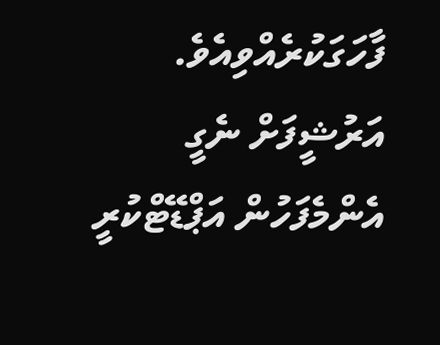ފާހަގަކުރެއްވިއެވެ.
އަރުޝީފަށް ނެގީ
އެންމެފަހުން އަޕްޑޭޓްކުރީ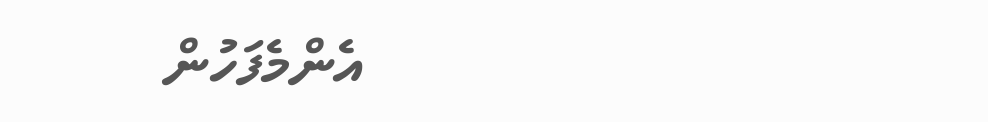އެންމެފަހުން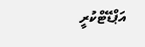އަޕްޑޭޓްކުރީ